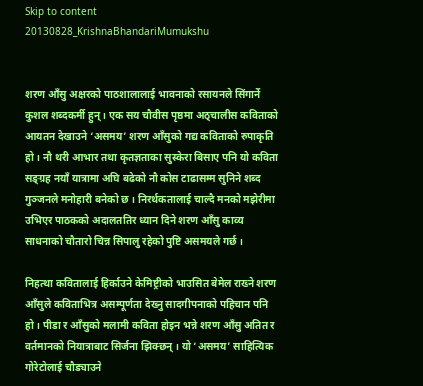Skip to content
20130828_KrishnaBhandariMumukshu


शरण आँसु अक्षरको पाठशालालाई भावनाको रसायनले सिंगार्ने कुशल शब्दकर्मी हुन् । एक सय चौवीस पृष्ठमा अठ्चालीस कविताको आयतन देखाउने ‘असमय’ शरण आँसुको गद्य कविताको रुपाकृति हो । नौ थरी आभार तथा कृतज्ञताका सुस्केरा बिसाए पनि यो कविता सङ्ग्रह नयाँ यात्रामा अघि बढेको नौ कोस टाढासम्म सुनिने शब्द गुञ्जनले मनोहारी बनेको छ । निरर्थकतालाई चाल्दै मनको मझेरीमा उभिएर पाठकको अदालततिर ध्यान दिने शरण आँसु काव्य साधनाको चौतारो चिन्न सिपालु रहेको पुष्टि असमयले गर्छ ।

निहत्था कवितालाई हिर्काउने केमिष्ट्रीको भाउसित बेमेल राख्ने शरण आँसुले कविताभित्र असम्पूर्णता देख्नु सादगीपनाको पहिचान पनि हो । पीडा र आँसुको मलामी कविता होइन भन्ने शरण आँसु अतित र वर्तमानको नियात्राबाट सिर्जना झिक्छन् । यो ‘असमय’ साहित्यिक गोरेटोलाई चौड्याउने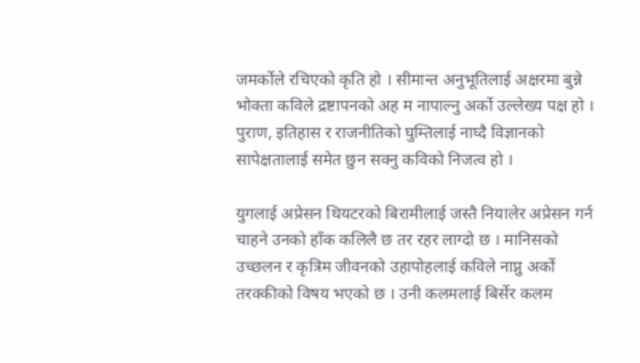जमर्कोले रचिएको कृति हो । सीमान्त अनुभूतिलाई अक्षरमा बुन्ने भोक्ता कविले द्रष्टापनको अह म नापाल्नु अर्को उल्लेख्य पक्ष हो । पुराण, इतिहास र राजनीतिको घुम्तिलाई नाघ्दै विज्ञानको सापेक्षतालाई समेत छुन सक्नु कविको निजत्व हो ।

युगलाई अप्रेसन थियटरको बिरामीलाई जस्तै नियालेर अप्रेसन गर्न चाहने उनको हाँक कलिलै छ तर रहर लाग्दो छ । मानिसको उच्छलन र कृत्रिम जीवनको उहापोहलाई कविले नाप्नु अर्को तरक्कीको विषय भएको छ । उनी कलमलाई बिर्सेर कलम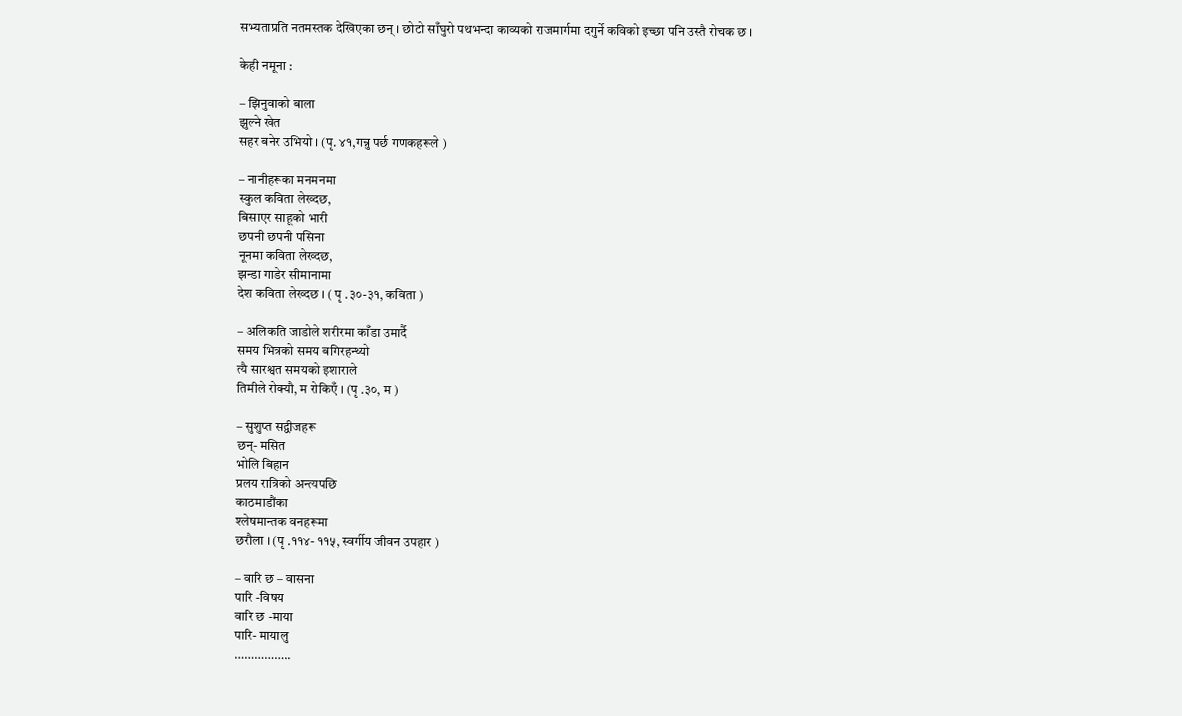सभ्यताप्रति नतमस्तक देखिएका छन् । छोटो साँघुरो पथभन्दा काव्यको राजमार्गमा दगुर्ने कविको इच्छा पनि उस्तै रोचक छ ।

केही नमूना :

– झिनुवाको बाला
झुल्ने खेत
सहर बनेर उभियो । (पृ. ४१,गन्नु पर्छ गणकहरूले )

– नानीहरूका मनमनमा
स्कुल कविता लेख्दछ,
बिसाएर साहूको भारी
छपनी छपनी पसिना
नूनमा कविता लेख्दछ,
झन्डा गाडेर सीमानामा
देश कविता लेख्दछ । ( पृ .३०-३१, कविता )

– अलिकति जाडोले शरीरमा काँडा उमार्दै
समय भित्रको समय बगिरहन्थ्यो
त्यै सारश्वत समयको इशाराले
तिमीले रोक्यौ, म रोकिएँ । (पृ .३०, म )

– सुशुप्त सद्वीजहरू
छन्- मसित
भोलि बिहान
प्रलय रात्रिको अन्त्यपछि
काठमाडौंका
श्लेषमान्तक वनहरूमा
छरौला । (पृ .११४- ११५, स्वर्गीय जीवन उपहार )

– वारि छ – वासना
पारि -विषय
वारि छ -माया
पारि- मायालु
……………..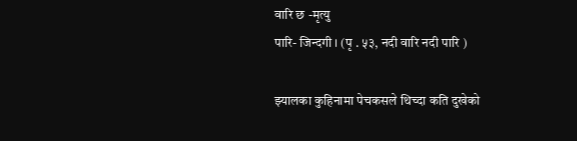वारि छ -मृत्यु
पारि- जिन्दगी । (पृ . ५३, नदी वारि नदी पारि )

झ्यालका कुहिनामा पेचकसले थिच्दा कति दुखेको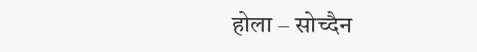होला – सोच्दैन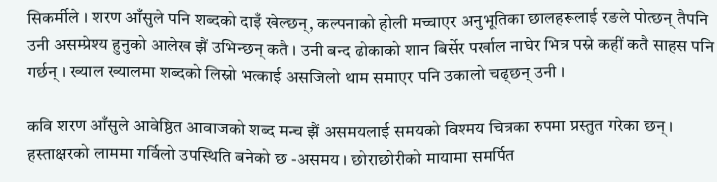सिकर्मीले । शरण आँसुले पनि शब्दको दाइँ खेल्छन्, कल्पनाको होली मच्चाएर अनुभूतिका छालहरूलाई रङले पोत्छन् तैपनि उनी असम्प्रेश्य हुनुको आलेख झैं उभिन्छन् कतै । उनी बन्द ढोकाको शान बिर्सेर पर्खाल नाघेर भित्र पस्ने कहीं कतै साहस पनि गर्छन् । ख्याल ख्यालमा शब्दको लिस्नो भत्काई असजिलो थाम समाएर पनि उकालो चढ्छन् उनी ।

कवि शरण आँसुले आवेष्ठित आवाजको शब्द मन्च झैं असमयलाई समयको विश्मय चित्रका रुपमा प्रस्तुत गरेका छन् । हस्ताक्षरको लाममा गर्विलो उपस्थिति बनेको छ -असमय । छोराछोरीको मायामा समर्पित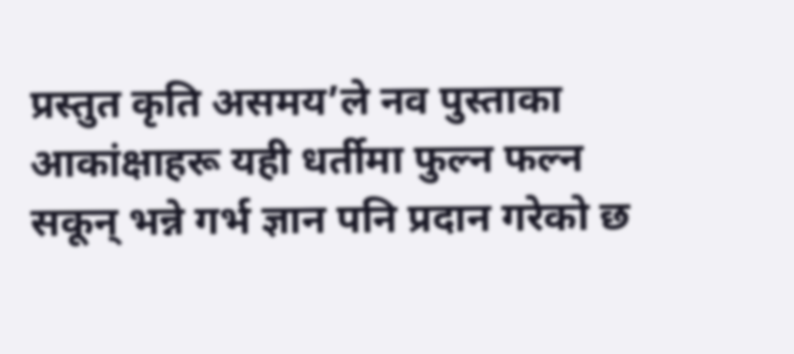प्रस्तुत कृति असमय’ले नव पुस्ताका आकांक्षाहरू यही धर्तीमा फुल्न फल्न सकून् भन्ने गर्भ ज्ञान पनि प्रदान गरेको छ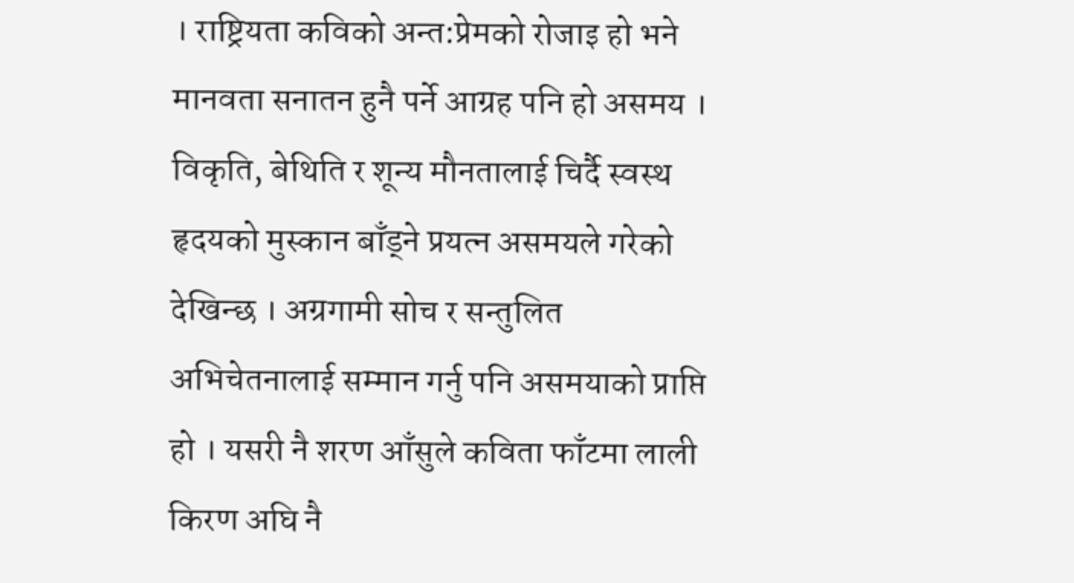। राष्ट्रियता कविको अन्त:प्रेमको रोजाइ हो भने मानवता सनातन हुनै पर्ने आग्रह पनि हो असमय । विकृति, बेथिति र शून्य मौनतालाई चिर्दै स्वस्थ हृदयको मुस्कान बाँड्ने प्रयत्न असमयले गरेको देखिन्छ । अग्रगामी सोच र सन्तुलित अभिचेतनालाई सम्मान गर्नु पनि असमयाको प्राप्ति हो । यसरी नै शरण आँसुले कविता फाँटमा लाली किरण अघि नै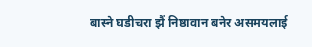बास्ने घडीचरा झैं निष्ठावान बनेर असमयलाई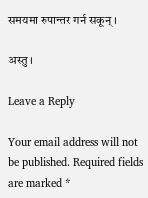समयमा रुपान्तर गर्न सकून् ।

अस्तु ।

Leave a Reply

Your email address will not be published. Required fields are marked *